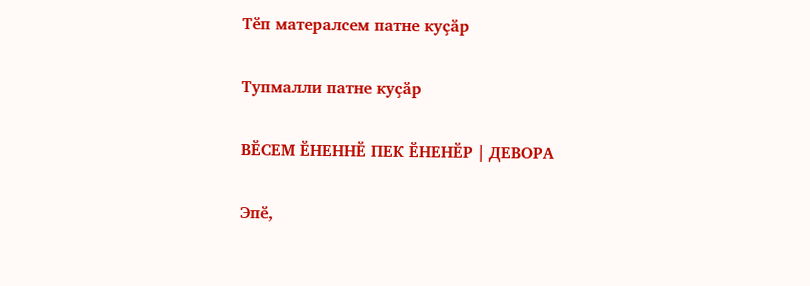Тӗп матералсем патне куҫӑр

Тупмалли патне куҫӑр

ВӖСЕМ ӖНЕННӖ ПЕК ӖНЕНӖР | ДЕВОРА

Эпӗ,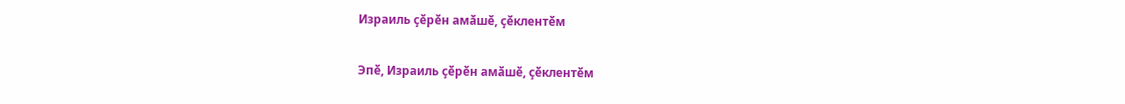Израиль ҫӗрӗн амӑшӗ, ҫӗклентӗм

Эпӗ, Израиль ҫӗрӗн амӑшӗ, ҫӗклентӗм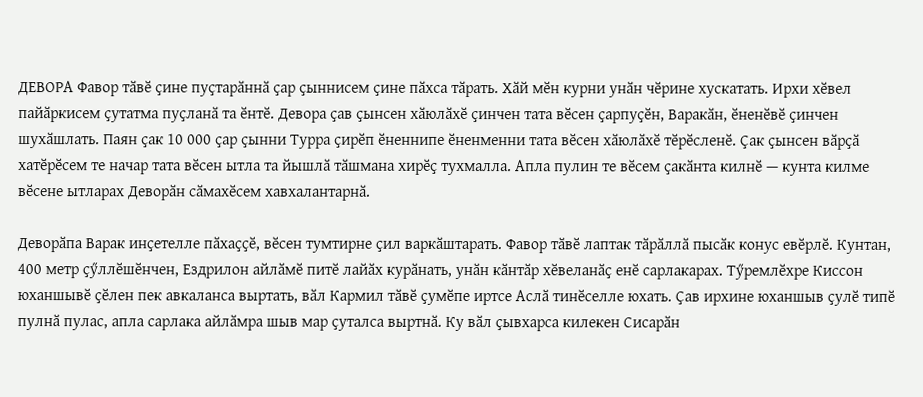ДЕВОРА Фавор тӑвӗ ҫине пуҫтарӑннӑ ҫар ҫыннисем ҫине пӑхса тӑрать. Хӑй мӗн курни унӑн чӗрине хускатать. Ирхи хӗвел пайӑркисем ҫутатма пуҫланӑ та ӗнтӗ. Девора ҫав ҫынсен хӑюлӑхӗ ҫинчен тата вӗсен ҫарпуҫӗн, Варакӑн, ӗненӗвӗ ҫинчен шухӑшлать. Паян ҫак 10 000 ҫар ҫынни Турра ҫирӗп ӗненнипе ӗненменни тата вӗсен хӑюлӑхӗ тӗрӗсленӗ. Ҫак ҫынсен вӑрҫӑ хатӗрӗсем те начар тата вӗсен ытла та йышлӑ тӑшмана хирӗҫ тухмалла. Апла пулин те вӗсем ҫакӑнта килнӗ — кунта килме вӗсене ытларах Деворӑн сӑмахӗсем хавхалантарнӑ.

Деворӑпа Варак инҫетелле пӑхаҫҫӗ, вӗсен тумтирне ҫил варкӑштарать. Фавор тӑвӗ лаптак тӑрӑллӑ пысӑк конус евӗрлӗ. Кунтан, 400 метр ҫӳллӗшӗнчен, Ездрилон айлӑмӗ питӗ лайӑх курӑнать, унӑн кӑнтӑр хӗвеланӑҫ енӗ сарлакарах. Тӳремлӗхре Киссон юханшывӗ ҫӗлен пек авкаланса выртать, вӑл Кармил тӑвӗ ҫумӗпе иртсе Аслӑ тинӗселле юхать. Ҫав ирхине юханшыв ҫулӗ типӗ пулнӑ пулас, апла сарлака айлӑмра шыв мар ҫуталса выртнӑ. Ку вӑл ҫывхарса килекен Сисарӑн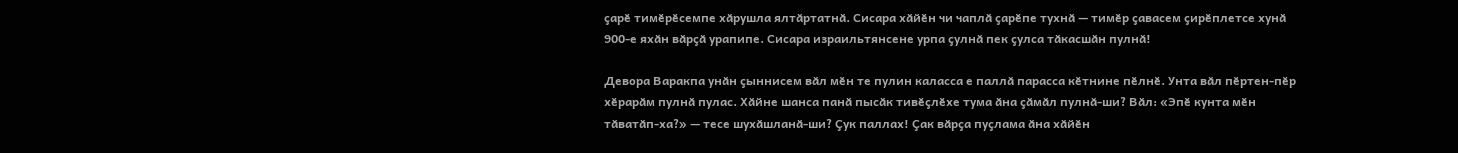ҫарӗ тимӗрӗсемпе хӑрушла ялтӑртатнӑ. Сисара хӑйӗн чи чаплӑ ҫарӗпе тухнӑ — тимӗр ҫавасем ҫирӗплетсе хунӑ 900-е яхӑн вӑрҫӑ урапипе. Сисара израильтянсене урпа ҫулнӑ пек ҫулса тӑкасшӑн пулнӑ!

Девора Варакпа унӑн ҫыннисем вӑл мӗн те пулин каласса е паллӑ парасса кӗтнине пӗлнӗ. Унта вӑл пӗртен-пӗр хӗрарӑм пулнӑ пулас. Хӑйне шанса панӑ пысӑк тивӗҫлӗхе тума ӑна ҫӑмӑл пулнӑ-ши? Вӑл: «Эпӗ кунта мӗн тӑватӑп-ха?» — тесе шухӑшланӑ-ши? Ҫук паллах! Ҫак вӑрҫа пуҫлама ӑна хӑйӗн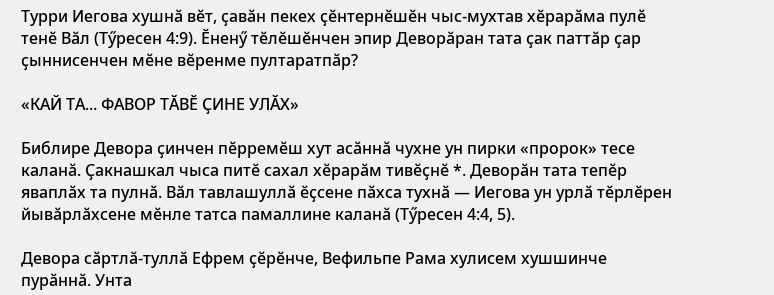Турри Иегова хушнӑ вӗт, ҫавӑн пекех ҫӗнтернӗшӗн чыс-мухтав хӗрарӑма пулӗ тенӗ Вӑл (Тӳресен 4:9). Ӗненӳ тӗлӗшӗнчен эпир Деворӑран тата ҫак паттӑр ҫар ҫыннисенчен мӗне вӗренме пултаратпӑр?

«КАЙ ТА... ФАВОР ТӐВӖ ҪИНЕ УЛӐХ»

Библире Девора ҫинчен пӗрремӗш хут асӑннӑ чухне ун пирки «пророк» тесе каланӑ. Ҫакнашкал чыса питӗ сахал хӗрарӑм тивӗҫнӗ *. Деворӑн тата тепӗр яваплӑх та пулнӑ. Вӑл тавлашуллӑ ӗҫсене пӑхса тухнӑ — Иегова ун урлӑ тӗрлӗрен йывӑрлӑхсене мӗнле татса памаллине каланӑ (Тӳресен 4:4, 5).

Девора сӑртлӑ-туллӑ Ефрем ҫӗрӗнче, Вефильпе Рама хулисем хушшинче пурӑннӑ. Унта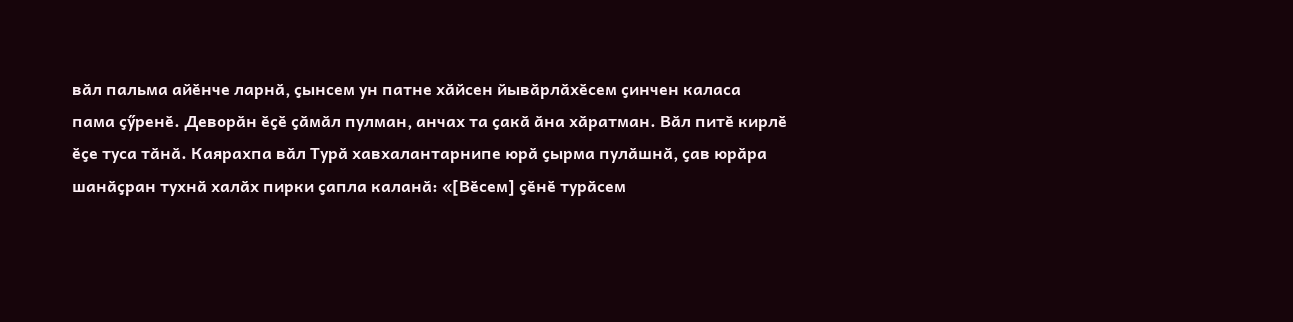вӑл пальма айӗнче ларнӑ, ҫынсем ун патне хӑйсен йывӑрлӑхӗсем ҫинчен каласа пама ҫӳренӗ. Деворӑн ӗҫӗ ҫӑмӑл пулман, анчах та ҫакӑ ӑна хӑратман. Вӑл питӗ кирлӗ ӗҫе туса тӑнӑ. Каярахпа вӑл Турӑ хавхалантарнипе юрӑ ҫырма пулӑшнӑ, ҫав юрӑра шанӑҫран тухнӑ халӑх пирки ҫапла каланӑ: «[Вӗсем] ҫӗнӗ турӑсем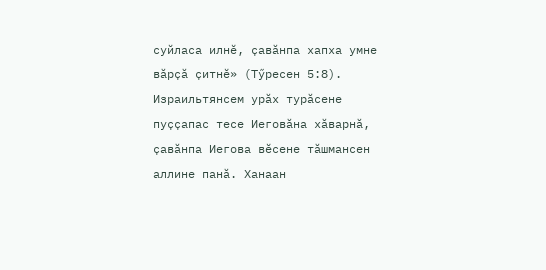суйласа илнӗ, ҫавӑнпа хапха умне вӑрҫӑ ҫитнӗ» (Тӳресен 5:8). Израильтянсем урӑх турӑсене пуҫҫапас тесе Иеговӑна хӑварнӑ, ҫавӑнпа Иегова вӗсене тӑшмансен аллине панӑ. Ханаан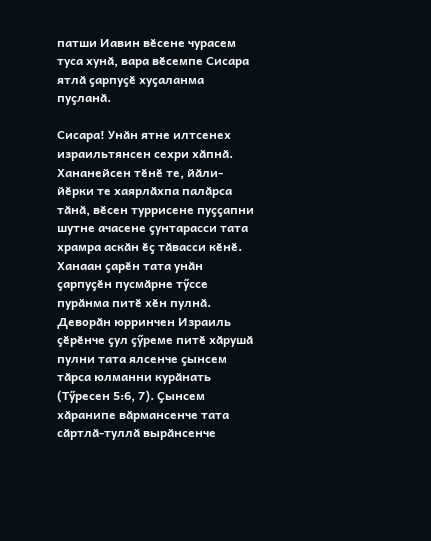патши Иавин вӗсене чурасем туса хунӑ, вара вӗсемпе Сисара ятлӑ ҫарпуҫӗ хуҫаланма пуҫланӑ.

Сисара! Унӑн ятне илтсенех израильтянсен сехри хӑпнӑ. Хананейсен тӗнӗ те, йӑли-йӗрки те хаярлӑхпа палӑрса тӑнӑ, вӗсен туррисене пуҫҫапни шутне ачасене ҫунтарасси тата храмра аскӑн ӗҫ тӑвасси кӗнӗ. Ханаан ҫарӗн тата унӑн ҫарпуҫӗн пусмӑрне тӳссе пурӑнма питӗ хӗн пулнӑ. Деворӑн юрринчен Израиль ҫӗрӗнче ҫул ҫӳреме питӗ хӑрушӑ пулни тата ялсенче ҫынсем тӑрса юлманни курӑнать (Тӳресен 5:6, 7). Ҫынсем хӑранипе вӑрмансенче тата сӑртлӑ-туллӑ вырӑнсенче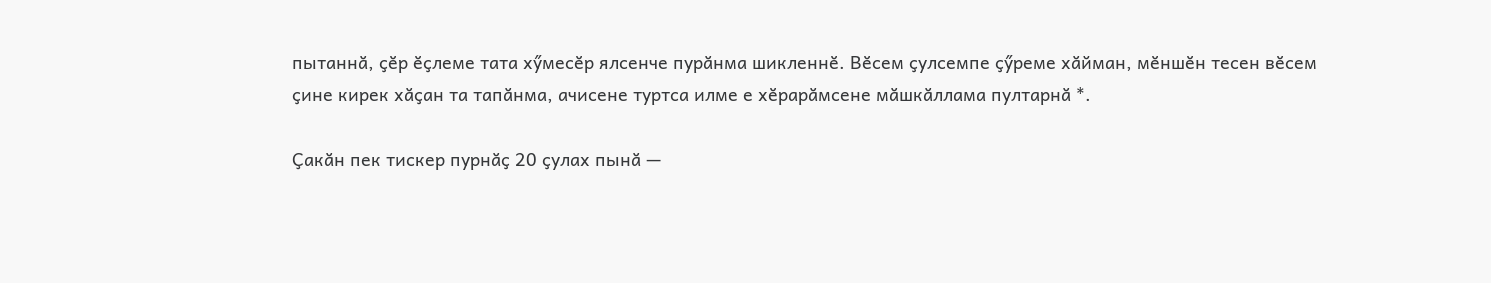пытаннӑ, ҫӗр ӗҫлеме тата хӳмесӗр ялсенче пурӑнма шикленнӗ. Вӗсем ҫулсемпе ҫӳреме хӑйман, мӗншӗн тесен вӗсем ҫине кирек хӑҫан та тапӑнма, ачисене туртса илме е хӗрарӑмсене мӑшкӑллама пултарнӑ *.

Ҫакӑн пек тискер пурнӑҫ 20 ҫулах пынӑ —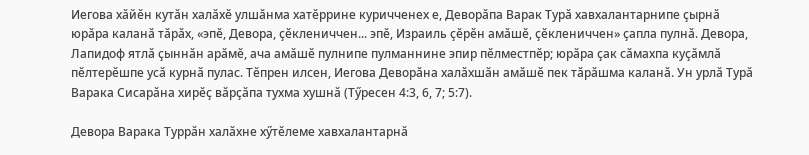Иегова хӑйӗн кутӑн халӑхӗ улшӑнма хатӗррине куричченех е, Деворӑпа Варак Турӑ хавхалантарнипе ҫырнӑ юрӑра каланӑ тӑрӑх, «эпӗ, Девора, ҫӗклениччен... эпӗ, Израиль ҫӗрӗн амӑшӗ, ҫӗклениччен» ҫапла пулнӑ. Девора, Лапидоф ятлӑ ҫыннӑн арӑмӗ, ача амӑшӗ пулнипе пулманнине эпир пӗлместпӗр; юрӑра ҫак сӑмахпа куҫӑмлӑ пӗлтерӗшпе усӑ курнӑ пулас. Тӗпрен илсен, Иегова Деворӑна халӑхшӑн амӑшӗ пек тӑрӑшма каланӑ. Ун урлӑ Турӑ Варака Сисарӑна хирӗҫ вӑрҫӑпа тухма хушнӑ (Тӳресен 4:3, 6, 7; 5:7).

Девора Варака Туррӑн халӑхне хӳтӗлеме хавхалантарнӑ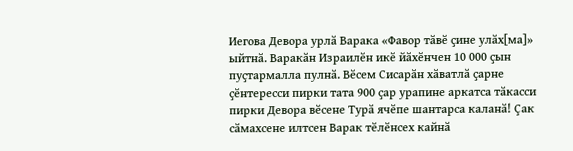Иегова Девора урлӑ Варака «Фавор тӑвӗ ҫине улӑх[ма]» ыйтнӑ. Варакӑн Израилӗн икӗ йӑхӗнчен 10 000 ҫын пуҫтармалла пулнӑ. Вӗсем Сисарӑн хӑватлӑ ҫарне ҫӗнтересси пирки тата 900 ҫар урапине аркатса тӑкасси пирки Девора вӗсене Турӑ ячӗпе шантарса каланӑ! Ҫак сӑмахсене илтсен Варак тӗлӗнсех кайнӑ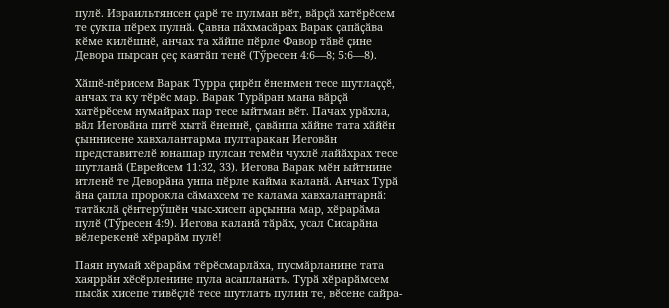пулӗ. Израильтянсен ҫарӗ те пулман вӗт, вӑрҫӑ хатӗрӗсем те ҫукпа пӗрех пулнӑ. Ҫавна пӑхмасӑрах Варак ҫапӑҫӑва кӗме килӗшнӗ, анчах та хӑйпе пӗрле Фавор тӑвӗ ҫине Девора пырсан ҫеҫ каятӑп тенӗ (Тӳресен 4:6—8; 5:6—8).

Хӑшӗ-пӗрисем Варак Турра ҫирӗп ӗненмен тесе шутлаҫҫӗ, анчах та ку тӗрӗс мар. Варак Турӑран мана вӑрҫӑ хатӗрӗсем нумайрах пар тесе ыйтман вӗт. Пачах урӑхла, вӑл Иеговӑна питӗ хытӑ ӗненнӗ, ҫавӑнпа хӑйне тата хӑйӗн ҫыннисене хавхалантарма пултаракан Иеговӑн представителӗ юнашар пулсан темӗн чухлӗ лайӑхрах тесе шутланӑ (Еврейсем 11:32, 33). Иегова Варак мӗн ыйтнине итленӗ те Деворӑна унпа пӗрле кайма каланӑ. Анчах Турӑ ӑна ҫапла пророкла сӑмахсем те калама хавхалантарнӑ: татӑклӑ ҫӗнтерӳшӗн чыс-хисеп арҫынна мар, хӗрарӑма пулӗ (Тӳресен 4:9). Иегова каланӑ тӑрӑх, усал Сисарӑна вӗлерекенӗ хӗрарӑм пулӗ!

Паян нумай хӗрарӑм тӗрӗсмарлӑха, пусмӑрланине тата хаяррӑн хӗсӗрленине пула асапланать. Турӑ хӗрарӑмсем пысӑк хисепе тивӗҫлӗ тесе шутлать пулин те, вӗсене сайра-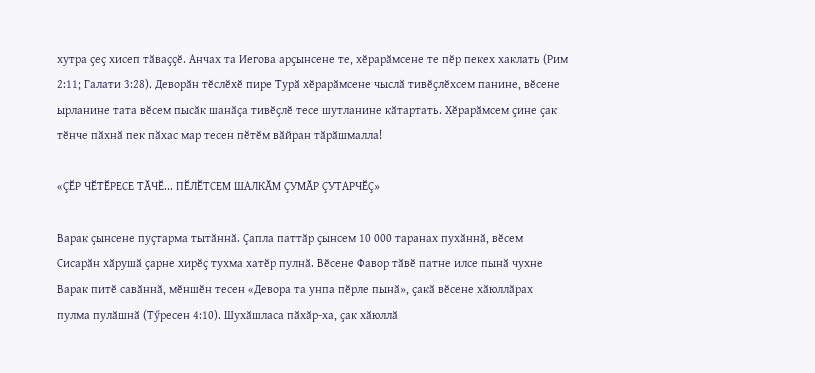хутра ҫеҫ хисеп тӑваҫҫӗ. Анчах та Иегова арҫынсене те, хӗрарӑмсене те пӗр пекех хаклать (Рим 2:11; Галати 3:28). Деворӑн тӗслӗхӗ пире Турӑ хӗрарӑмсене чыслӑ тивӗҫлӗхсем панине, вӗсене ырланине тата вӗсем пысӑк шанӑҫа тивӗҫлӗ тесе шутланине кӑтартать. Хӗрарӑмсем ҫине ҫак тӗнче пӑхнӑ пек пӑхас мар тесен пӗтӗм вӑйран тӑрӑшмалла!

«ҪӖР ЧӖТӖРЕСЕ ТӐЧӖ... ПӖЛӖТСЕМ ШАЛКӐМ ҪУМӐР ҪУТАРЧӖҪ»

Варак ҫынсене пуҫтарма тытӑннӑ. Ҫапла паттӑр ҫынсем 10 000 таранах пухӑннӑ, вӗсем Сисарӑн хӑрушӑ ҫарне хирӗҫ тухма хатӗр пулнӑ. Вӗсене Фавор тӑвӗ патне илсе пынӑ чухне Варак питӗ савӑннӑ, мӗншӗн тесен «Девора та унпа пӗрле пынӑ», ҫакӑ вӗсене хӑюллӑрах пулма пулӑшнӑ (Тӳресен 4:10). Шухӑшласа пӑхӑр-ха, ҫак хӑюллӑ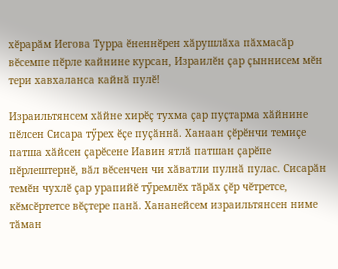хӗрарӑм Иегова Турра ӗненнӗрен хӑрушлӑха пӑхмасӑр вӗсемпе пӗрле кайнине курсан, Израилӗн ҫар ҫыннисем мӗн тери хавхаланса кайнӑ пулӗ!

Израильтянсем хӑйне хирӗҫ тухма ҫар пуҫтарма хӑйнине пӗлсен Сисара тӳрех ӗҫе пуҫӑннӑ. Ханаан ҫӗрӗнчи темиҫе патша хӑйсен ҫарӗсене Иавин ятлӑ патшан ҫарӗпе пӗрлештернӗ, вӑл вӗсенчен чи хӑватли пулнӑ пулас. Сисарӑн темӗн чухлӗ ҫар урапийӗ тӳремлӗх тӑрӑх ҫӗр чӗтретсе, кӗмсӗртетсе вӗҫтере панӑ. Хананейсем израильтянсен ниме тӑман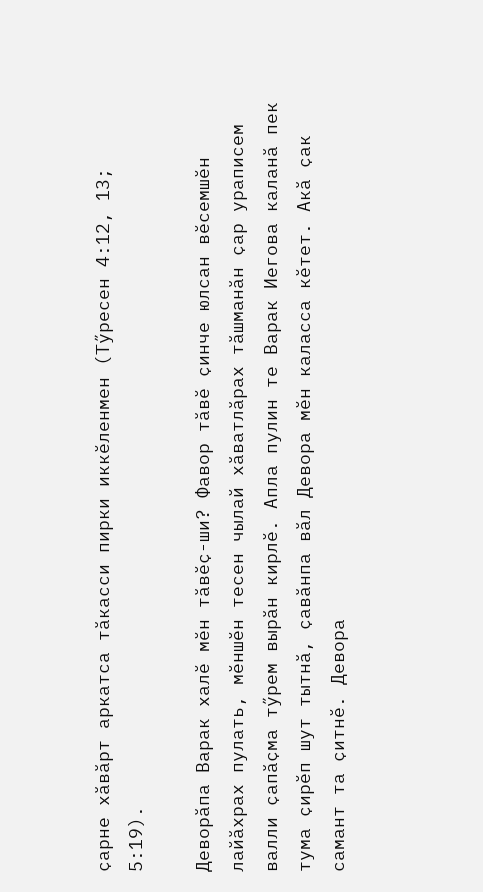ҫарне хӑвӑрт аркатса тӑкасси пирки иккӗленмен (Тӳресен 4:12, 13; 5:19).

Деворӑпа Варак халӗ мӗн тӑвӗҫ-ши? Фавор тӑвӗ ҫинче юлсан вӗсемшӗн лайӑхрах пулать, мӗншӗн тесен чылай хӑватлӑрах тӑшманӑн ҫар ураписем валли ҫапӑҫма тӳрем вырӑн кирлӗ. Апла пулин те Варак Иегова каланӑ пек тума ҫирӗп шут тытнӑ, ҫавӑнпа вӑл Девора мӗн каласса кӗтет. Акӑ ҫак самант та ҫитнӗ. Девора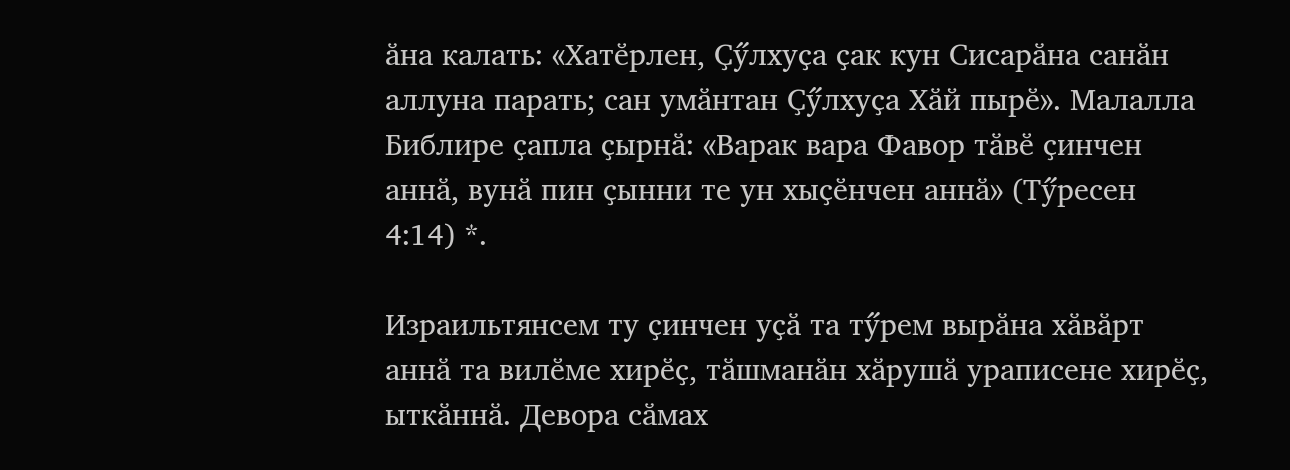ӑна калать: «Хатӗрлен, Ҫӳлхуҫа ҫак кун Сисарӑна санӑн аллуна парать; сан умӑнтан Ҫӳлхуҫа Хӑй пырӗ». Малалла Библире ҫапла ҫырнӑ: «Варак вара Фавор тӑвӗ ҫинчен аннӑ, вунӑ пин ҫынни те ун хыҫӗнчен аннӑ» (Тӳресен 4:14) *.

Израильтянсем ту ҫинчен уҫӑ та тӳрем вырӑна хӑвӑрт аннӑ та вилӗме хирӗҫ, тӑшманӑн хӑрушӑ ураписене хирӗҫ, ыткӑннӑ. Девора сӑмах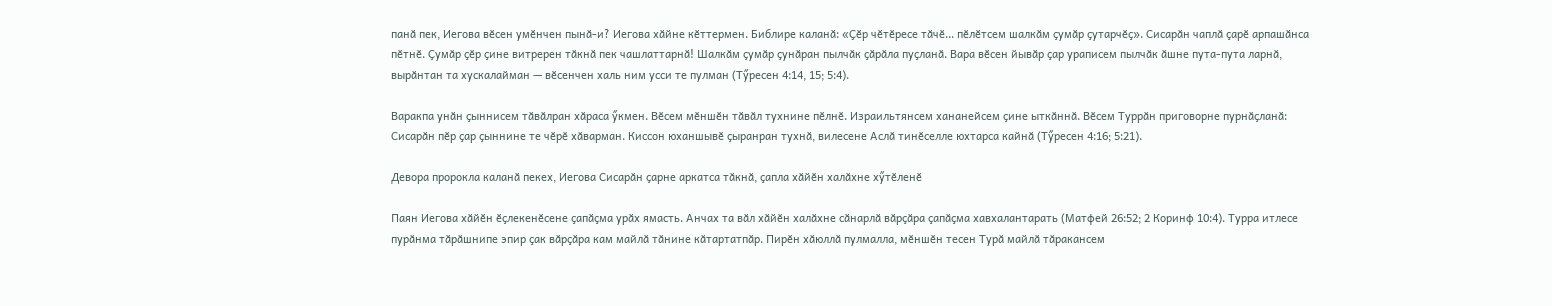панӑ пек, Иегова вӗсен умӗнчен пынӑ-и? Иегова хӑйне кӗттермен. Библире каланӑ: «Ҫӗр чӗтӗресе тӑчӗ... пӗлӗтсем шалкӑм ҫумӑр ҫутарчӗҫ». Сисарӑн чаплӑ ҫарӗ арпашӑнса пӗтнӗ. Ҫумӑр ҫӗр ҫине витререн тӑкнӑ пек чашлаттарнӑ! Шалкӑм ҫумӑр ҫунӑран пылчӑк ҫӑрӑла пуҫланӑ. Вара вӗсен йывӑр ҫар ураписем пылчӑк ӑшне пута-пута ларнӑ, вырӑнтан та хускалайман — вӗсенчен халь ним усси те пулман (Тӳресен 4:14, 15; 5:4).

Варакпа унӑн ҫыннисем тӑвӑлран хӑраса ӳкмен. Вӗсем мӗншӗн тӑвӑл тухнине пӗлнӗ. Израильтянсем хананейсем ҫине ыткӑннӑ. Вӗсем Туррӑн приговорне пурнӑҫланӑ: Сисарӑн пӗр ҫар ҫыннине те чӗрӗ хӑварман. Киссон юханшывӗ ҫыранран тухнӑ, вилесене Аслӑ тинӗселле юхтарса кайнӑ (Тӳресен 4:16; 5:21).

Девора пророкла каланӑ пекех, Иегова Сисарӑн ҫарне аркатса тӑкнӑ, ҫапла хӑйӗн халӑхне хӳтӗленӗ

Паян Иегова хӑйӗн ӗҫлекенӗсене ҫапӑҫма урӑх ямасть. Анчах та вӑл хӑйӗн халӑхне сӑнарлӑ вӑрҫӑра ҫапӑҫма хавхалантарать (Матфей 26:52; 2 Коринф 10:4). Турра итлесе пурӑнма тӑрӑшнипе эпир ҫак вӑрҫӑра кам майлӑ тӑнине кӑтартатпӑр. Пирӗн хӑюллӑ пулмалла, мӗншӗн тесен Турӑ майлӑ тӑракансем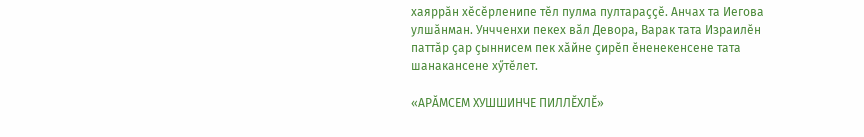хаяррӑн хӗсӗрленипе тӗл пулма пултараҫҫӗ. Анчах та Иегова улшӑнман. Унчченхи пекех вӑл Девора, Варак тата Израилӗн паттӑр ҫар ҫыннисем пек хӑйне ҫирӗп ӗненекенсене тата шанакансене хӳтӗлет.

«АРӐМСЕМ ХУШШИНЧЕ ПИЛЛӖХЛӖ»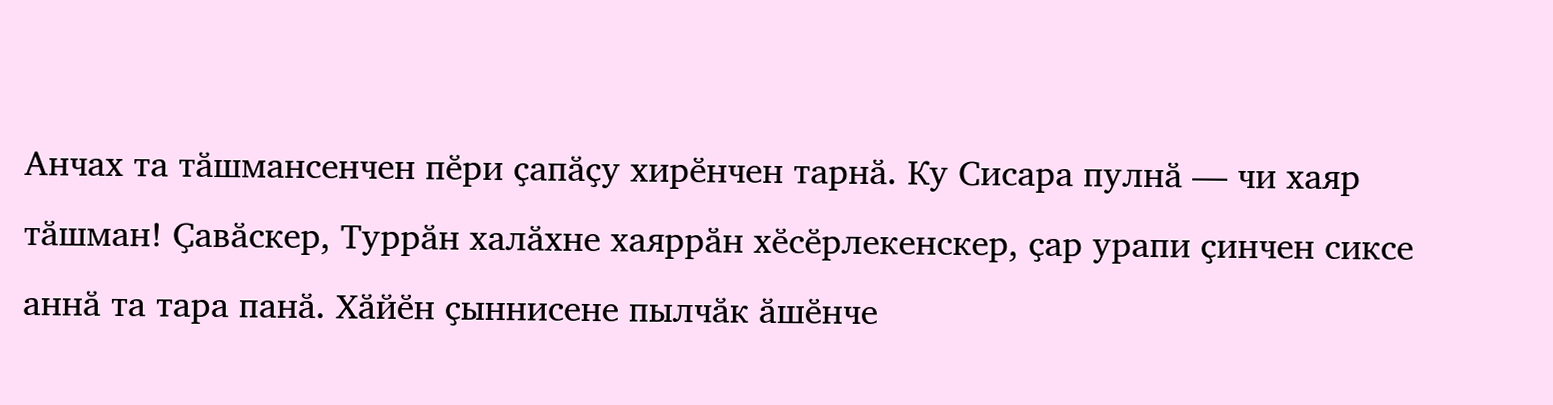Анчах та тӑшмансенчен пӗри ҫапӑҫу хирӗнчен тарнӑ. Ку Сисара пулнӑ — чи хаяр тӑшман! Ҫавӑскер, Туррӑн халӑхне хаяррӑн хӗсӗрлекенскер, ҫар урапи ҫинчен сиксе аннӑ та тара панӑ. Хӑйӗн ҫыннисене пылчӑк ӑшӗнче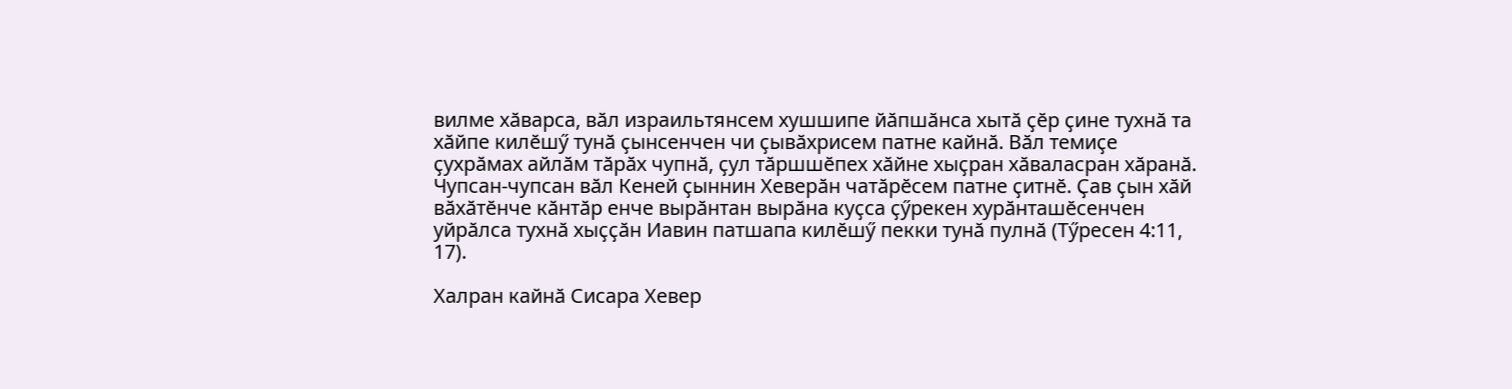вилме хӑварса, вӑл израильтянсем хушшипе йӑпшӑнса хытӑ ҫӗр ҫине тухнӑ та хӑйпе килӗшӳ тунӑ ҫынсенчен чи ҫывӑхрисем патне кайнӑ. Вӑл темиҫе ҫухрӑмах айлӑм тӑрӑх чупнӑ, ҫул тӑршшӗпех хӑйне хыҫран хӑваласран хӑранӑ. Чупсан-чупсан вӑл Кеней ҫыннин Хеверӑн чатӑрӗсем патне ҫитнӗ. Ҫав ҫын хӑй вӑхӑтӗнче кӑнтӑр енче вырӑнтан вырӑна куҫса ҫӳрекен хурӑнташӗсенчен уйрӑлса тухнӑ хыҫҫӑн Иавин патшапа килӗшӳ пекки тунӑ пулнӑ (Тӳресен 4:11, 17).

Халран кайнӑ Сисара Хевер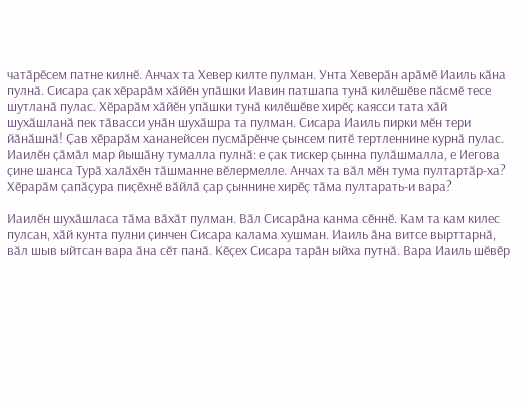чатӑрӗсем патне килнӗ. Анчах та Хевер килте пулман. Унта Хеверӑн арӑмӗ Иаиль кӑна пулнӑ. Сисара ҫак хӗрарӑм хӑйӗн упӑшки Иавин патшапа тунӑ килӗшӗве пӑсмӗ тесе шутланӑ пулас. Хӗрарӑм хӑйӗн упӑшки тунӑ килӗшӗве хирӗҫ каясси тата хӑй шухӑшланӑ пек тӑвасси унӑн шухӑшра та пулман. Сисара Иаиль пирки мӗн тери йӑнӑшнӑ! Ҫав хӗрарӑм хананейсен пусмӑрӗнче ҫынсем питӗ тертленнине курнӑ пулас. Иаилӗн ҫӑмӑл мар йышӑну тумалла пулнӑ: е ҫак тискер ҫынна пулӑшмалла, е Иегова ҫине шанса Турӑ халӑхӗн тӑшманне вӗлермелле. Анчах та вӑл мӗн тума пултартӑр-ха? Хӗрарӑм ҫапӑҫура пиҫӗхнӗ вӑйлӑ ҫар ҫыннине хирӗҫ тӑма пултарать-и вара?

Иаилӗн шухӑшласа тӑма вӑхӑт пулман. Вӑл Сисарӑна канма сӗннӗ. Кам та кам килес пулсан, хӑй кунта пулни ҫинчен Сисара калама хушман. Иаиль ӑна витсе вырттарнӑ, вӑл шыв ыйтсан вара ӑна сӗт панӑ. Кӗҫех Сисара тарӑн ыйха путнӑ. Вара Иаиль шӗвӗр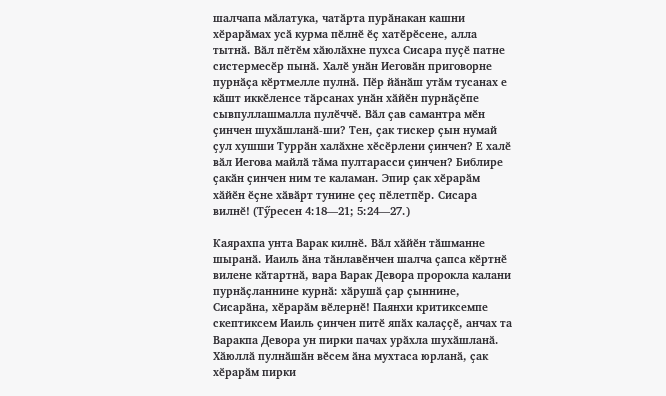шалчапа мӑлатука, чатӑрта пурӑнакан кашни хӗрарӑмах усӑ курма пӗлнӗ ӗҫ хатӗрӗсене, алла тытнӑ. Вӑл пӗтӗм хӑюлӑхне пухса Сисара пуҫӗ патне систермесӗр пынӑ. Халӗ унӑн Иеговӑн приговорне пурнӑҫа кӗртмелле пулнӑ. Пӗр йӑнӑш утӑм тусанах е кӑшт иккӗленсе тӑрсанах унӑн хӑйӗн пурнӑҫӗпе сывпуллашмалла пулӗччӗ. Вӑл ҫав самантра мӗн ҫинчен шухӑшланӑ-ши? Тен, ҫак тискер ҫын нумай ҫул хушши Туррӑн халӑхне хӗсӗрлени ҫинчен? Е халӗ вӑл Иегова майлӑ тӑма пултарасси ҫинчен? Библире ҫакӑн ҫинчен ним те каламан. Эпир ҫак хӗрарӑм хӑйӗн ӗҫне хӑвӑрт тунине ҫеҫ пӗлетпӗр. Сисара вилнӗ! (Тӳресен 4:18—21; 5:24—27.)

Каярахпа унта Варак килнӗ. Вӑл хӑйӗн тӑшманне шыранӑ. Иаиль ӑна тӑнлавӗнчен шалча ҫапса кӗртнӗ вилене кӑтартнӑ, вара Варак Девора пророкла калани пурнӑҫланнине курнӑ: хӑрушӑ ҫар ҫыннине, Сисарӑна, хӗрарӑм вӗлернӗ! Паянхи критиксемпе скептиксем Иаиль ҫинчен питӗ япӑх калаҫҫӗ, анчах та Варакпа Девора ун пирки пачах урӑхла шухӑшланӑ. Хӑюллӑ пулнӑшӑн вӗсем ӑна мухтаса юрланӑ, ҫак хӗрарӑм пирки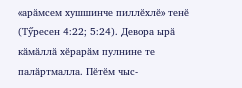«арӑмсем хушшинче пиллӗхлӗ» тенӗ (Тӳресен 4:22; 5:24). Девора ырӑ кӑмӑллӑ хӗрарӑм пулнине те палӑртмалла. Пӗтӗм чыс-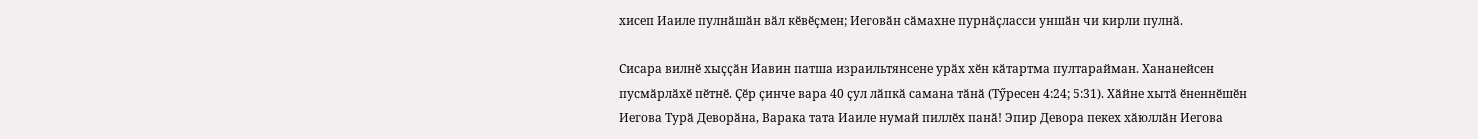хисеп Иаиле пулнӑшӑн вӑл кӗвӗҫмен; Иеговӑн сӑмахне пурнӑҫласси уншӑн чи кирли пулнӑ.

Сисара вилнӗ хыҫҫӑн Иавин патша израильтянсене урӑх хӗн кӑтартма пултарайман. Хананейсен пусмӑрлӑхӗ пӗтнӗ. Ҫӗр ҫинче вара 40 ҫул лӑпкӑ самана тӑнӑ (Тӳресен 4:24; 5:31). Хӑйне хытӑ ӗненнӗшӗн Иегова Турӑ Деворӑна, Варака тата Иаиле нумай пиллӗх панӑ! Эпир Девора пекех хӑюллӑн Иегова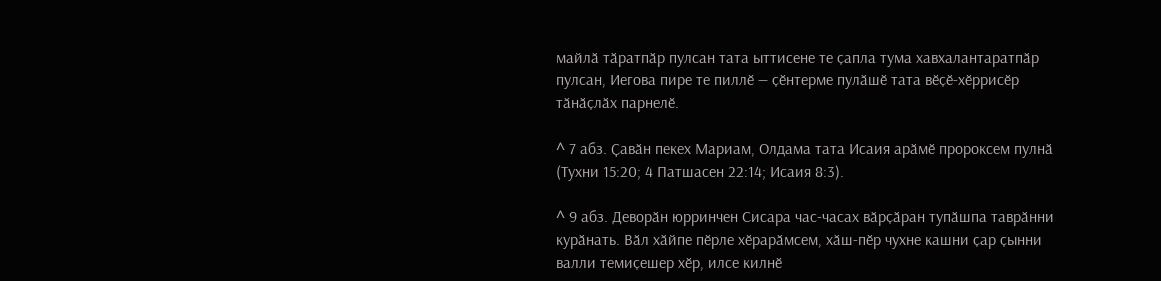майлӑ тӑратпӑр пулсан тата ыттисене те ҫапла тума хавхалантаратпӑр пулсан, Иегова пире те пиллӗ — ҫӗнтерме пулӑшӗ тата вӗҫӗ-хӗррисӗр тӑнӑҫлӑх парнелӗ.

^ 7 абз. Ҫавӑн пекех Мариам, Олдама тата Исаия арӑмӗ пророксем пулнӑ (Тухни 15:20; 4 Патшасен 22:14; Исаия 8:3).

^ 9 абз. Деворӑн юрринчен Сисара час-часах вӑрҫӑран тупӑшпа таврӑнни курӑнать. Вӑл хӑйпе пӗрле хӗрарӑмсем, хӑш-пӗр чухне кашни ҫар ҫынни валли темиҫешер хӗр, илсе килнӗ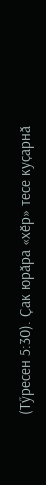(Тӳресен 5:30). Ҫак юрӑра «хӗр» тесе куҫарнӑ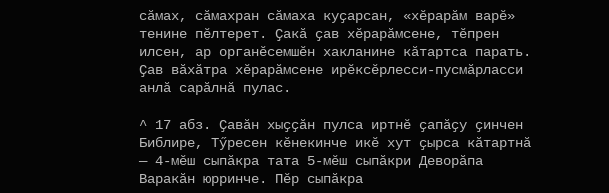сӑмах, сӑмахран сӑмаха куҫарсан, «хӗрарӑм варӗ» тенине пӗлтерет. Ҫакӑ ҫав хӗрарӑмсене, тӗпрен илсен, ар органӗсемшӗн хакланине кӑтартса парать. Ҫав вӑхӑтра хӗрарӑмсене ирӗксӗрлесси-пусмӑрласси анлӑ сарӑлнӑ пулас.

^ 17 абз. Ҫавӑн хыҫҫӑн пулса иртнӗ ҫапӑҫу ҫинчен Библире, Тӳресен кӗнекинче икӗ хут ҫырса кӑтартнӑ — 4-мӗш сыпӑкра тата 5-мӗш сыпӑкри Деворӑпа Варакӑн юрринче. Пӗр сыпӑкра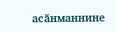асӑнманнине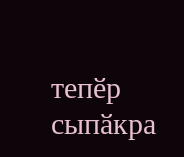тепӗр сыпӑкра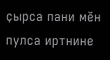ҫырса пани мӗн пулса иртнине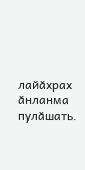лайӑхрах ӑнланма пулӑшать.